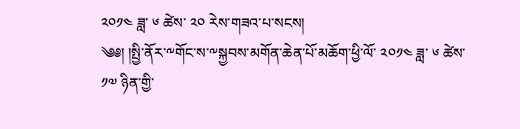༢༠༡༤ ཟླ་ ༦ ཚེས་ ༢༠ རེས་གཟའ་པ་སངས།
༄༅། །སྤྱི་ནོར་༸གོང་ས་༸སྐྱབས་མགོན་ཆེན་པོ་མཆོག་ཕྱི་ལོ་ ༢༠༡༤ ཟླ་ ༦ ཚེས་ ༡༧ ཉིན་གྱི་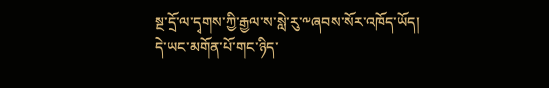སྔ་དྲོ་ལ་དྭགས་ཀྱི་རྒྱལ་ས་སླེ་རུ་༸ཞབས་སོར་འཁོད་ཡོད།
དེ་ཡང་མགོན་པོ་གང་ཉིད་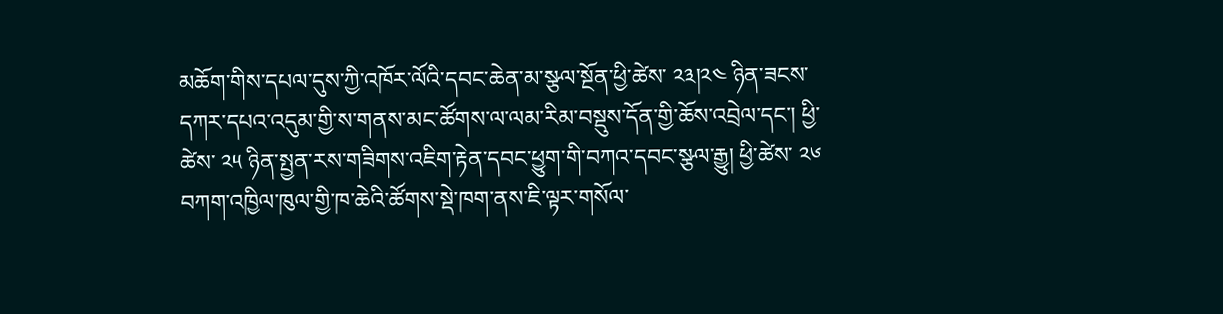མཆོག་གིས་དཔལ་དུས་ཀྱི་འཁོར་ལོའི་དབང་ཆེན་མ་སྩལ་སྔོན་ཕྱི་ཚེས་ ༢༣།༢༤ ཉིན་ཟངས་དཀར་དཔའ་འདུམ་གྱི་ས་གནས་མང་ཚོགས་ལ་ལམ་རིམ་བསྡུས་དོན་གྱི་ཆོས་འབྲེལ་དང་། ཕྱི་ཚེས་ ༢༥ ཉིན་སྤྱན་རས་གཟིགས་འཇིག་རྟེན་དབང་ཕྱུག་གི་བཀའ་དབང་སྩལ་རྒྱུ། ཕྱི་ཚེས་ ༢༦ བཀག་འཁྱིལ་ཁུལ་གྱི་ཁ་ཆེའི་ཚོགས་སྡེ་ཁག་ནས་ཇི་ལྟར་གསོལ་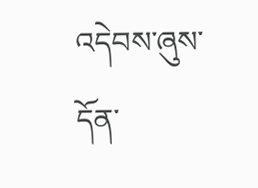འདེབས་ཞུས་དོན་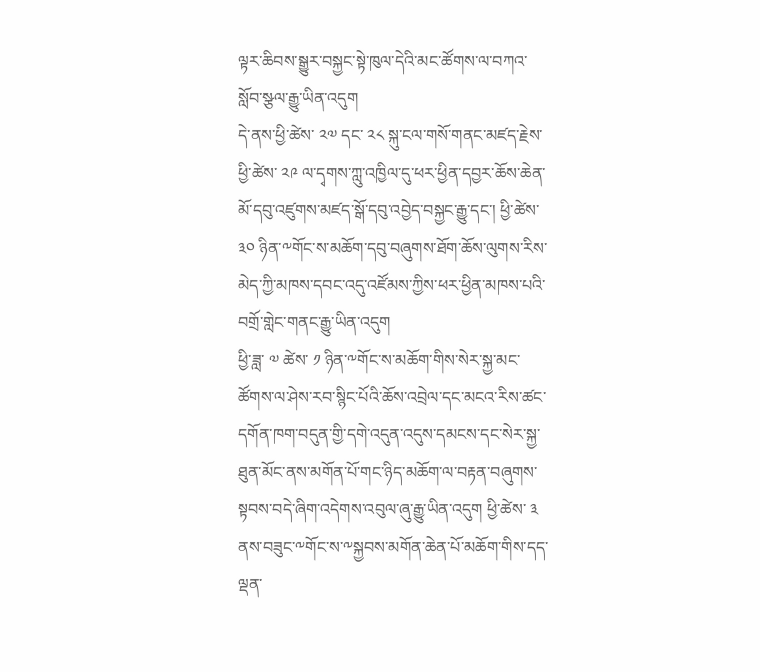ལྟར་ཆིབས་སྒྱུར་བསྐྱང་སྟེ་ཁུལ་དེའི་མང་ཚོགས་ལ་བཀའ་སློབ་སྩལ་རྒྱུ་ཡིན་འདུག
དེ་ནས་ཕྱི་ཚེས་ ༢༧ དང་ ༢༨ སྐུ་ངལ་གསོ་གནང་མཛད་རྗེས་ཕྱི་ཚེས་ ༢༩ ལ་དྭགས་ཀླུ་འཁྱིལ་དུ་ཕར་ཕྱིན་དབྱར་ཆོས་ཆེན་མོ་དབུ་འཛུགས་མཛད་སྒོ་དབུ་འབྱེད་བསྐྱང་རྒྱུ་དང་། ཕྱི་ཚེས་ ༣༠ ཉིན་༸གོང་ས་མཆོག་དབུ་བཞུགས་ཐོག་ཆོས་ལུགས་རིས་མེད་ཀྱི་མཁས་དབང་འདུ་འཛོམས་ཀྱིས་ཕར་ཕྱིན་མཁས་པའི་བགྲོ་གླེང་གནང་རྒྱུ་ཡིན་འདུག
ཕྱི་ཟླ་ ༧ ཚེས་ ༡ ཉིན་༸གོང་ས་མཆོག་གིས་སེར་སྐྱ་མང་ཚོགས་ལ་ཤེས་རབ་སྙིང་པོའི་ཆོས་འབྲེལ་དང་མངའ་རིས་ཚང་དགོན་ཁག་བདུན་གྱི་དགེ་འདུན་འདུས་དམངས་དང་སེར་སྐྱ་ཐུན་མོང་ནས་མགོན་པོ་གང་ཉིད་མཆོག་ལ་བརྟན་བཞུགས་སྟབས་བདེ་ཞིག་འདེགས་འབུལ་ཞུ་རྒྱུ་ཡིན་འདུག ཕྱི་ཚེས་ ༣ ནས་བཟུང་༸གོང་ས་༸སྐྱབས་མགོན་ཆེན་པོ་མཆོག་གིས་དད་ལྡན་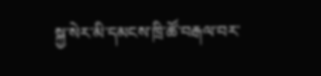སྐྱ་སེར་མི་དམངས་ཁྲི་ཚོ་བརྒལ་བར་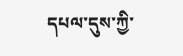དཔལ་དུས་ཀྱི་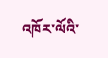འཁོར་ལོའི་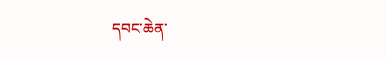དབང་ཆེན་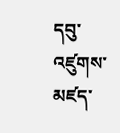དབུ་འཛུགས་མཛད་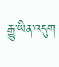རྒྱུ་ཡིན་འདུག